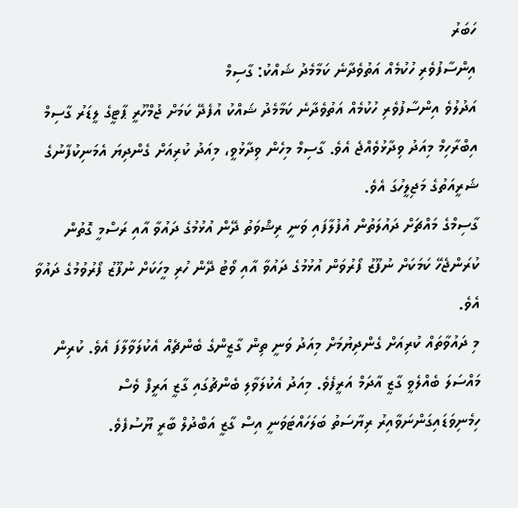ހަބަރު
އިންސާފުވެރި ހުކުމެއް އަތުވެދާނެ ކަމާމެދު ޝައްކު: ގާސިމް
އަދުލުވެ އިންސާފުވެރި ހުކުމެއް އަތުވެދާނެ ކަމާމެދު ޝައްކު އުފެދޭ ކަމަށް ޖުމްހޫރީ ޕާޓީގެ ލީޑަރު ގާސިމް އިބްރާހިމް މިއަދު ވިދާޅުވެއްޖެ އެވެ. ގާސިމް މިހެން ވިދާޅުވީ، މިއަދު ކުރިއަށް ގެންދިޔަ އެމަނިކުފާނުގެ ޝަރީއަތުގެ މަޖިލީހުގަ އެވެ.
ގާސިމްގެ މައްޗަށް ދައުލަތުން އުފުލާފައި ވަނީ ރިޝްވަތު ދޭން އުޅުމުގެ ދައުވާ އާއި ރަސްމީ ގޮތުން ކުރަންޖެހޭ ކަމަކަށް ނުފޫޒު ފޯރުވަން އުޅުމުގެ ދައުވާ އާއި ވޯޓު ދޭން ހުރި މީހަކަށް ނުފޫޒު ފޯރުވުމުގެ ދައުވާ އެވެ.
މި ދައުވާތައް ކުރިއަށް ގެންދިޔުމަށް މިއަދު ވަނީ ތިން ގާޒީންގެ ބެންޗެއް އެކުލަވާލާފަ އެވެ. ކުރިން މައްސަލަ ބެއްލެވީ ގާޒީ އާދަމް އަރީފެވެ. މިއަދު އެކުލަވާލި ބެންޗުގައި ގާޒީ އަރީފް ވެސް ހިމެނިވަޑައިގަންނަވާއިރު ރިޔާސަތު ބަލަހައްޓަވަނީ އިސް ގާޒީ އަބްދުލް ބާރީ ޔޫސުފެވެ.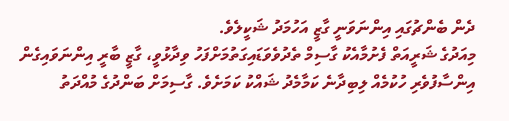ދެން ބެންޗުގައި އިންނަވަނީ ގާޒީ އަހުމަދު ޝަކީލެވެ.
މިއަދުގެ ޝަރީއަތް ފެށުމާއެކު ގާސިމް ތެދުވެވަޑައިގަތުމަށްފަހު ވިދާޅުވީ، ގާޒީ ބާރީ އިންނަވައިގެން އިންސާފުވެރި ހުކުމެއް ލިބިދާނެ ކަމާމެދު ޝައްކު ކަމަށެވެ. ގާސިމަށް ބަންދުގެ މުއްދަތު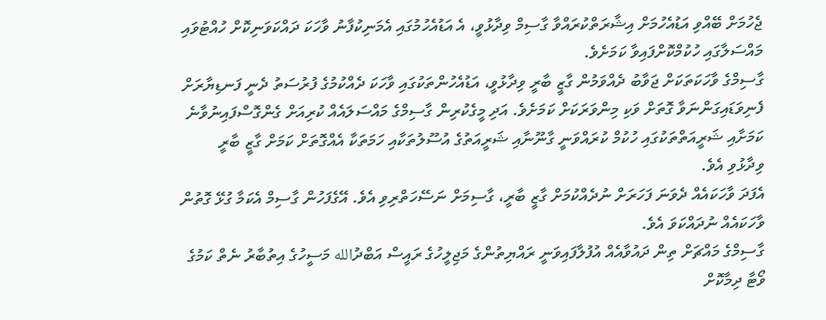ޖެހުމަށް ބޭއްވި އަޑުއެހުމަށް އިޝާރަތްކުރައްވާ ގާސިމް ވިދާޅުވީ، އެ އަޑުއެހުމުގައި އެމަނިކުފާނު ވާހަކަ ދައްކަވަނިކޮށް ހުއްޓުވައި މައްސަލާގައި ހުކުމްކޮށްފައިވާ ކަމަށެވެ.
ގާސިމްގެ ވާހަކަތަކަށް ޖަވާބު ދެއްވަމުން ގާޒީ ބާރީ ވިދާޅުވީ، އަޑުއެހުންތަކުގައި ވާހަކަ ދެއްކުމުގެ ފުރުސަތު ދެނީ ފަނޑިޔާރަށް ފެނިވަޑައިގަންނަވާ ގޮތަށް ވަކި މިންވަރަކަށް ކަމަށެވެ. އަދި މީގެކުރިން ގާސިމްގެ މައްސަލައެއް ކުރިއަށް ގެންގޮސްފައިނުވާނެ ކަމަށާއި ޝަރީއަތްތަކުގައި ހުކުމް ކުރައްވަނީ ގާނޫނާއި ޝަރީއަތުގެ އުސޫލުތަކާއި ހަމަތަކާ އެއްގޮތަށް ކަމަށް ގާޒީ ބާރީ ވިދާޅުވި އެވެ.
އެފަދަ ވާހަކައެއް ދެވަނަ ފަހަރަށް ނުދެއްކުމަށް ގާޒީ ބާރީ، ގާސިމަށް ނަސޭހަތްރިވި އެވެ. އޭގެފަހުން ގާސިމް އެކަމާ ގުޅޭ ގޮތުން ވާހަކައެއް ނުދައްކަވަ އެވެ.
ގާސިމްގެ މައްޗަށް ތިން ދައުވާއެއް އުފުލާފައިވަނީ ރައްޔިތުންގެ މަޖިލީހުގެ ރައީސް އަބްދުالله މަސީހުގެ އިތުބާރު ނެތް ކަމުގެ ވޯޓާ ދިމާކޮށް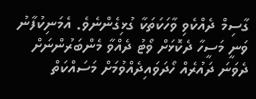ގާސިމް ދެއްކެވި ވާހަކަތަކާ ގުޅިގެންނެވެ. އެމަނިކުފާނު ވަނީ މަސީހާ ދެކޮޅަށް ވޯޓު ދެއްވާ މެންބަރުންނަށް ދެވަނަ ދައުރެއް ހޯދަވައިދެއްވުމަށް މަސައްކަތް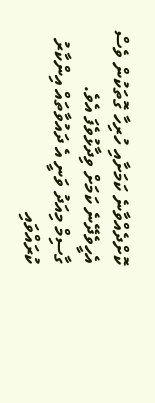ކޮށްދެއްވާނެ ކަމަށާއި ހުރިހާ ގޮތަކުން ވެސް އެހީވެދޭނެ ކަމަށް ވިދާޅުވެފަ އެވެ.
ގާސިމް މިއަދު ވަނީ އެ ދައުވާތައް އިންކާރު ކުރައްވައި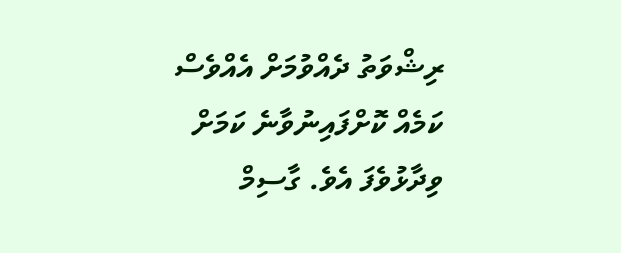ރިޝްވަތު ދެއްވުމަށް އެއްވެސް ކަމެއް ކޮށްފައިނުވާނެ ކަމަށް ވިދާޅުވެފަ އެވެ. ގާސިމް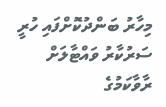މިހާރު ބަންދުކޮށްފައި ހުރީ ސަރުކާރު ވައްޓާލަށް ރާވާކަމުގެ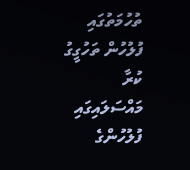ތުހުމަތުގައި ފުލުހުން ތަހުގީގު ކުރާ މައްސަލައިގައި ފުލުހުންގެ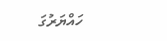ހައްޔަރުގަ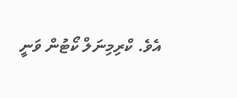އެވެ. ކްރިމިނަލް ކޯޓުން ވަނީ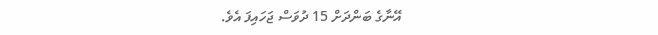އޭނާގެ ބަންދަށް 15 ދުވަސް ޖަހައިފަ އެވެ.